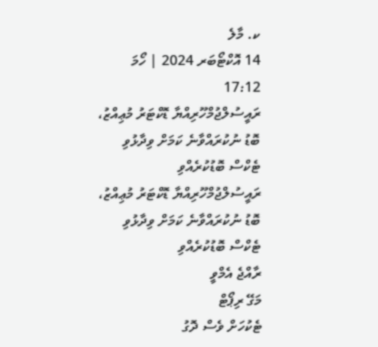ކ. މާލެ
14 އޮކްޓޯބަރ 2024 | ހޯމަ 17:12
ރައީސުލްޖުމްހޫރިއްޔާ ޑޮކްޓަރު މުޢިއްޒު، ބޮޑު ނުކުރައްވާނެ ކަމަށް ވިދާޅުވި ޓެކްސް ބޮޑުކުރެއްވި
ރައީސުލްޖުމްހޫރިއްޔާ ޑޮކްޓަރު މުޢިއްޒު، ބޮޑު ނުކުރައްވާނެ ކަމަށް ވިދާޅުވި ޓެކްސް ބޮޑުކުރެއްވި
ރާއްޖެ އެމްވީ
މަގޭ ރިޕޯޓް
ޓެކުހަށް ވެސް ދޮގު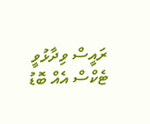ރައީސް ވިދާޅުވީ ޓެކްސް އެއް ބޮޑު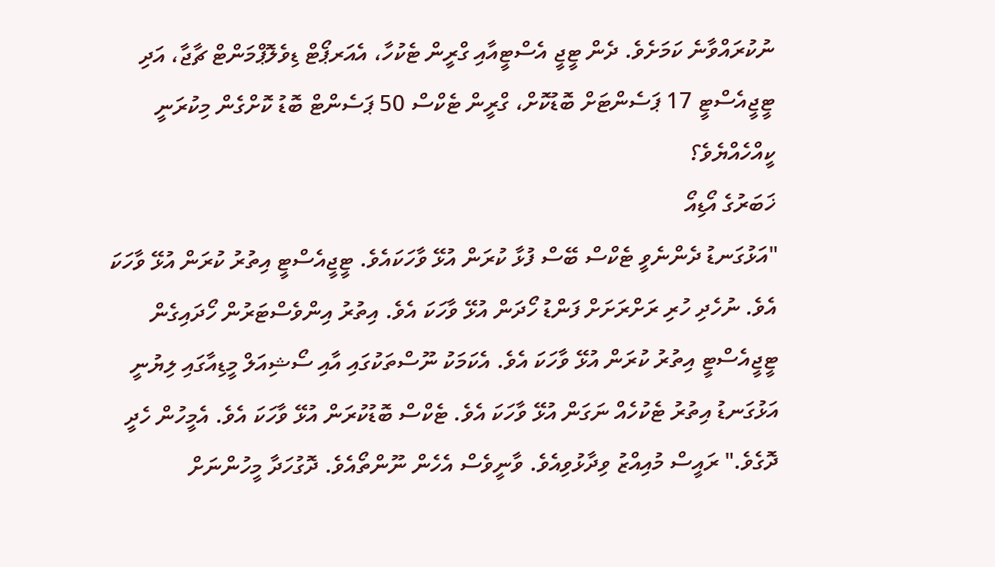ނުކުރައްވާނެ ކަމަށެވެ. ދެން ޓީޖީ އެސްޓީއާއި ގްރީން ޓެކުހާ، އެއަރޕޯޓް ޑިވެލޮޕްމަންޓް ޗާޖާ، އަދި ޓީޖީއެސްޓީ 17 ޕަސެންޓަށް ބޮޑުކޮށް، ގްރީން ޓެކްސް 50 ޕަސެންޓް ބޮޑު ކޮށްގެން މިކުރަނީ ކީއްހެއްޔެވެ؟
ޚަބަރުގެ އޯޑިއޯ
"އަޅުގަނޑު ދެންނެވީ ޓެކްސް ބޭސް ފުޅާ ކުރަން އުޅޭ ވާހަކައެވެ. ޓީޖީއެސްޓީ އިތުރު ކުރަން އުޅޭ ވާހަކަ އެވެ. ނުހެދި ހުރި ރަށްރަށަށް ފަންޑު ހޯދަން އުޅޭ ވާހަކަ އެވެ. އިތުރު އިންވެސްޓަރުން ހޯދައިގެން ޓީޖީއެސްޓީ އިތުރު ކުރަން އުޅޭ ވާހަކަ އެވެ. އެކަމަކު ނޫސްތަކުގައި އާއި ސޯޝިއަލް މީޑިއާގައި ލިޔުނީ އަޅުގަނޑު އިތުރު ޓެކުހެއް ނަގަން އުޅޭ ވާހަކަ އެވެ. ޓެކްސް ބޮޑުކުރަން އުޅޭ ވާހަކަ އެވެ. އެމީހުން ހެދީ ދޮގެވެ." ރައީސް މުއިއްޒު ވިދާޅުވިއެވެ. ވާނީވެސް އެހެން ނޫންތޯއެވެ. ދޮގުހަދާ މީހުންނަށް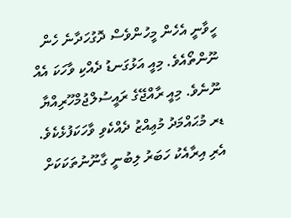ހީވާނީ އެހެން މީހުންވެސް ދޮގުހަދާނެ ހެން ނޫންތޯއެވެ. މިއީ އަޅުގަނޑު ދެއްކި ވާހަކަ އެއް ނޫނެވެ. މިއީ ރާއްޖޭގެ ރައީސުލްޖުމްހޫރިއްޔާ ޑރ މުޙައްމަދު މުޢިއްޒު ދެއްކެވި ވާހަކަފުޅެކެވެ. އެރި އިރާއެކު ހަބަރު ލިބުނީ ގާނޫނުތަކަކަށް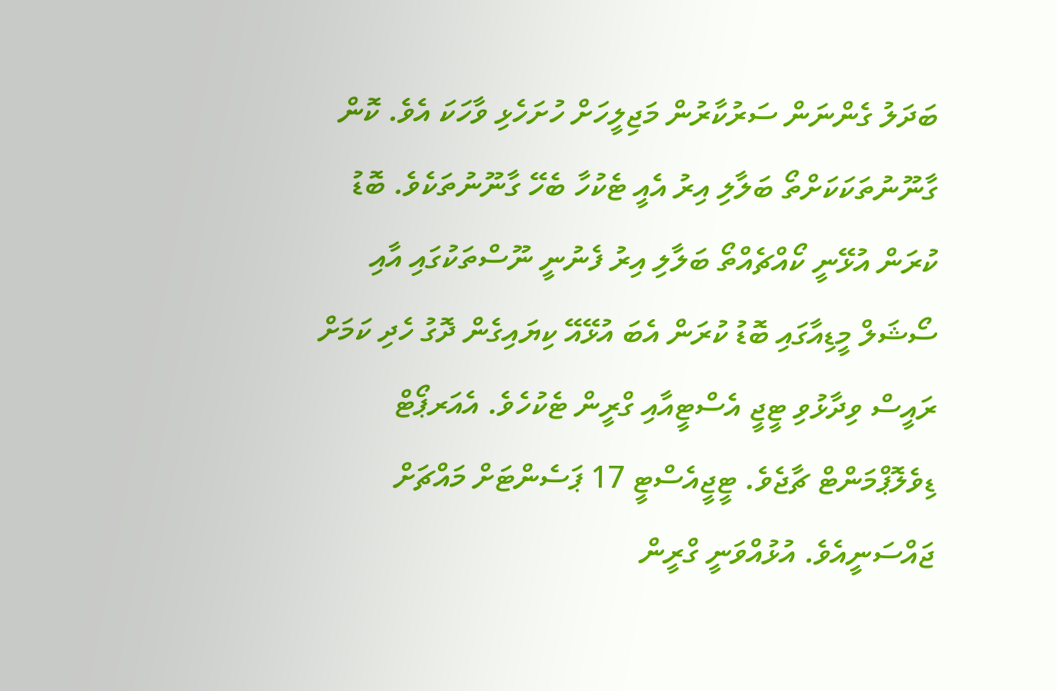ބަދަލު ގެންނަން ސަރުކާރުން މަޖިލީހަށް ހުށަހެޅި ވާހަކަ އެވެ. ކޮން ގާނޫނުތަކަކަށްތޯ ބަލާލި އިރު އެއީ ޓެކުހާ ބެހޭ ގާނޫނުތަކެވެ. ބޮޑު ކުރަން އުޅޭނީ ކޯއްޗެއްތޯ ބަލާލި އިރު ފެނުނީ ނޫސްތަކުގައި އާއި ސޯޝަލް މީޑިއާގައި ބޮޑު ކުރަން އެބަ އުޅޭއޭ ކިޔައިގެން ދޮގު ހެދި ކަމަށް ރައީސް ވިދާޅުވި ޓީޖީ އެސްޓީއާއި ގްރީން ޓެކުހެވެ. އެއަރޕޯޓް ޑިވެލޮޕްމަންޓް ޗާޖެވެ. ޓީޖީއެސްޓީ 17 ޕަސެންޓަށް މައްޗަށް ޖައްސަނީއެވެ. އުޅުއްވަނީ ގްރީން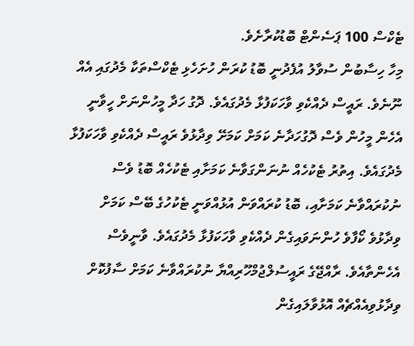ޓެކްސް 100 ޕަސެންޓް ބޮޑުކުރާށެވެ.
މިހާ ހިސާބުން ސުވާލު އުފެދުނީ ބޮޑު ކުރަން ހުށަހެޅި ޓެކްސްތަކާ މެދުގައި އެއް ނޫނެވެ. ރައީސް ދެއްކެވި ވާހަކަފުޅާ މެދުގައެވެ. ދޮގު ހަދާ މީހުންނަށް ހީވާނީ އެހެން މީހުން ވެސް ދޮގުހަދާނެ ކަމަށް ކަމަށޭ ވިދާޅުވެ ރައީސް ދެއްކެވި ވާހަކަފުޅާ މެދުގައެވެ. އިތުރު ޓެކުހެއް ނުނަންގަވާނެ ކަމަށާއި ޓެކުހެއް ބޮޑު ވެސް ނުކުރައްވާނެ ކަމަށާއި، ބޮޑު ކުރައްވަން އުޅުއްވަނީ ޓެކުހުގެ ބޭސް ކަމަށް ވިދާޅުވެ ކޯފާވެ ހުންނަވައިގެން ދެއްކެވި ވާހަކަފުޅާ މެދުގައެވެ. ވާނީވެސް އެހެންތާއެވެ. ރާއްޖޭގެ ރައީސުލްޖުމްހޫރިއްޔާ ނުކުރައްވާނެ ކަމަށް ސާފުކޮށް ވިދާޅުވިއެއްޗެއް އޮޅުވާލައިގެން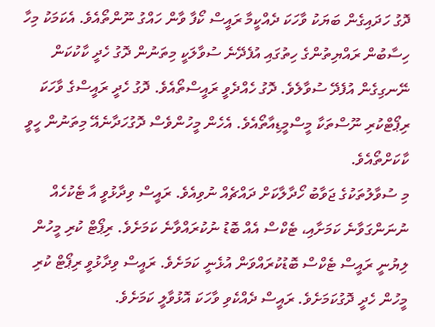ދޮގު ހަދައިގެން ބަޔަކު ވާހަކަ ދެއްކީމާ ރައީސް ކޯފާ ވާން ހައްގު ނޫންތޯއެވެ. އެކަމަކު މިހާ ހިސާބުން ރައްޔިތުންގެ ހިތުގައި އުފެދޭނެ ސުވާލަކީ މިތަނުން ދޮގު ހެދީ ކާކުކަން ނޭނގިގެން އުފެދޭ ސުވާލެވެ. ދޮގު ހެއްދެވީ ރައީސްތޯއެވެ. ދޮގު ހެދީ ރައީސްގެ ވާހަކަ ރިޕޯޓްކުރި ނޫސްތަކާ މީސްމީޑިއާތޯއެވެ. އެހެން މީހުންވެސް ދޮގުހަދާނެއޭ މިތަނުން ހީވީ ކާކަށްތޯއެވެ.
މި ސުވާލުތަކުގެ ޖަވާބު ހޯދާލާކަށް ދައްޗެއް ނުވިއެވެ. ރައީސް ވިދާޅުވީ އާ ޓެކުހެއް ނުނަންގަވާނެ ކަމަށާއި، ޓެކްސް އެއް ބޮޑު ނުކުރައްވާނެ ކަމަށެވެ. ރިޕޯޓް ކުރި މީހުން ލިޔުނީ ރައީސް ޓެކްސް ބޮޑުކުރައްވަން އުޅެނީ ކަމަށެވެ. ރައީސް ވިދާޅުވީ ރިޕޯޓް ކުރި މީހުން ހެދީ ދޮގުކަމަށެވެ. ރައީސް ދެއްކެވި ވާހަކަ އޮޅުވާލީ ކަމަށެވެ.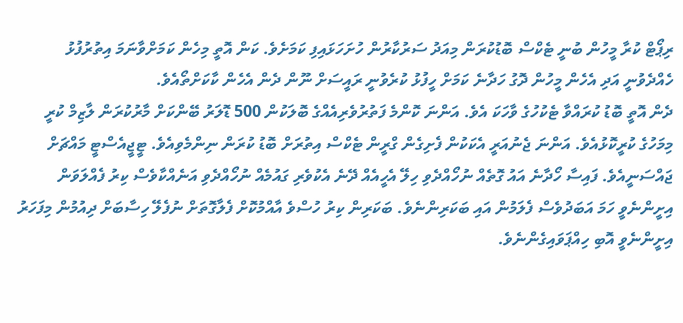ރިޕޯޓް ކުރާ މީހުން ބުނީ ޓެކްސް ބޮޑުކުރަން މިއަދު ސަރުކާރުން ހުށަހަޅައިފި ކަމަށެވެ. ކަން އޮތީ މިހެން ކަމަށްވާނަމަ އިތުރުފުޅު ހެއްދެވުނީ އަދި އެހެން މީހުން ދޮގު ހަދާނެ ކަމަށް ހީފުޅު ކުރެވުނީ ރައީސަށް ނޫން ދެން އެހެން ކާކަށްތޯއެވެ.
ދެން އޮތީ ބޮޑު ކުރައްވާ ޓެކުހުގެ ވާހަކަ އެވެ. އަންނަ ކޮންމެ ފަތުރުވެރިއެއްގެ ބޮލަކުން 500 ޑޮލަރު ބޭންކަށް މާރުކުރަން ލާޒިމް ކުރީ މިމަހުގެ ކުރީކޮޅުއެވެ. އަންނަ ޖެނުއަރީ އެކަކުން ފެށިގެން ގްރީން ޓެކްސް އިތުރަށް ބޮޑު ކުރަން ނިންމެވިއެވެ. ޓީޖީއެސްޓީ މައްޗަށް ޖައްސަނީއެވެ. ފައިސާ ހޯދާނެ އައު ގޮތެއް ނުހޯއްދެވި ހިލޭ އެހީއެއް ދޭނެ އެކުވެރި ގައުމެއް ނުހޯއްދެވި އަނެއްކާވެސް ކިރު ފެއްލަވަން އިށީންނެވީ ހަމަ އަބަދުވެސް ފެލަމުން އައި ބަކަރިންނެވެ. ބަކަރިން ކިރު ހުސްވެ އާއްމުކޮށް ފެލާގޮތަށް ނުފެލޭ ހިސާބަށް ދިއުމުން މިފަހަރު އިށީންނެވީ އޮބި ހިއްޕަވައިގެންނެވެ.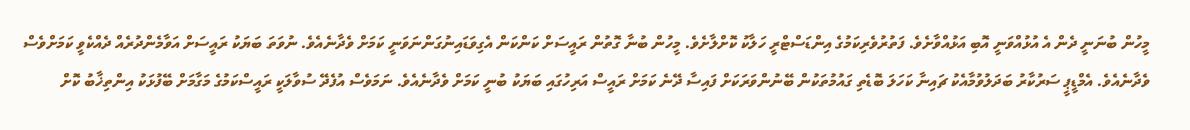މީހުން ބުނަނީ ދެން އެ އުޅުއްވަނީ އޮބި އަޅުއްވާށެވެ. ފަތުރުވެރިކަމުގެ އިންޑަސްޓްރީ ހަލާކު ކޮށްލާށެވެ. މީހުން ބުނާ ގޮތުން ރައީސަށް ކަންކަން އެގިވަޑައިނުގަންނަވަނީ ކަމަށް ވެދާނެއެވެ. ނުވަތަ ބަޔަކު ރައީސަށް އަވާމެންދުރެއް ދެއްކެވީ ކަމަށްވެސް ވެދާނެއެވެ. އެމްޑީޕީ ސަރުކާރު ބަދަލުވުމާއެކު ޗައިނާ ކަހަލަ ބޮޑެތި ގައުމުތަކުން ބޭނުންވަރަކަށް ފައިސާ ދޭނެ ކަމަށް ރައީސް އަރިހުގައި ބަޔަކު ބުނީ ކަމަށް ވެދާނެއެވެ. ނަމަވެސް އުފެދޭ ސުވާލަކީ ރައީސްކަމުގެ މަގާމަށް ބޭފުޅަކު އިންތިޚާބު ކޮށް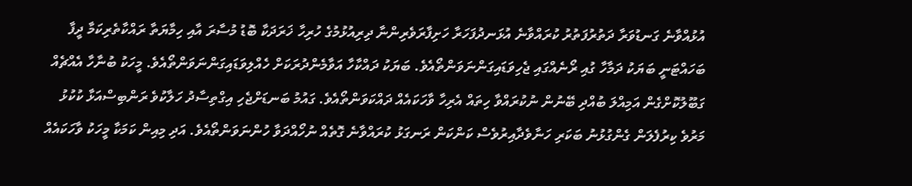އުޅުއްވާނެ ގަނޑުވަރާ ދަތުރުފަތުރު ކުރައްވާނެ އުޅަނދުފަހަރާ ހަށިފާރަވެރިންނާ ދިރިއުޅުމުގެ ހުރިހާ ޚަރަދަކާ ބޮޑު މުސާރަ އާއި ހިމާޔަތާ ރައްކާތެރިކަމާ ދީފާ ބަހައްޓަނީ ބަޔަކު ދަމާހާ ގުއި ރޯނެއްގައި ޖެހިވަޑައިގަންނަވަންތޯއެވެ. ބަޔަކު ދައްކާހާ އަވާމެންދުރަކަށް ހެއްލިވަޑައިގަންނަވަންތޯއެވެ. މީހަކު ބުނާހާ އެއްޗެއް ގަބޫލުކޮށްގެން އަމިއްލަ ބުއްދި ބޭނުން ނުކުރައްވާ ހިތައް އެރިހާ ވާހަކައެއް ދައްކަވަންތޯއެވެ. ގައުމު ބަނޑަށްޖެހި އިގްތިސާދު ހަލާކުވެ ރަންބިސްއަޅާ ކުކުޅު މަރުވެ ކިރުފެލަން ގެންގުޅުނު ބަކަރި ހަނާވެދާއިރުވެސް ކަންކަން ރަނގަޅު ކުރައްވާނެ ގޮތެއް ނުހޯއްދަވާ ހުންނަވަންތޯއެވެ. އަދި މިއިން ކަމަކާ މީހަކު ވާހަކައެއް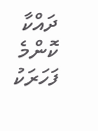ދައްކާ ކޮންމެ ފަހަރަކު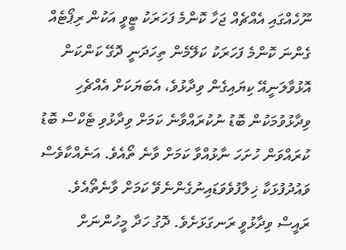ނޫހެއްގައި އެއްޗެއް ޖަހާ ކޮންމެ ފަހަރަކު ޓީވީ އަކުން ރިޕޯޓެއް ގެންނަ ކޮންމެ ފަހަރަކު ކަލޭމެން ތިހަދަނީ ދޮގޭ ކަންކަން އޮޅުވާލަނީއޭ ކިޔައިގެން ވިދާޅުވެ، އެބަޔަކަށް އެއްޗެހި ވިދާޅުވުމަކުން ބޮޑު ނުކުރައްވާނެ ކަމަށް ވިދާޅުވި ޓެކްސް ބޮޑު ކުރައްވަން ހުށަހަ ނާޅުއްވާ ކަމަށް ވާނެ ތޯއެވެ. އަނެއްކާވެސް ވައުދުފުޅަކާ ޚިލާފުވެވަޑައިނުގެންނެވޭ ކަމަށް ވާނެތޯއެވެ.
ރައީސް ވިދާޅުވީ ރަނގަޅަށެވެ. ދޮގު ހަދާ މީހުންނަށް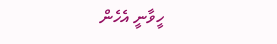ހީވާނީ އެހެން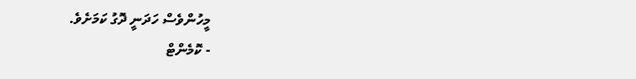މީހުންވެސް ހަދަނީ ދޮގު ކަމަށެވެ.
- ކޮމެންޓް